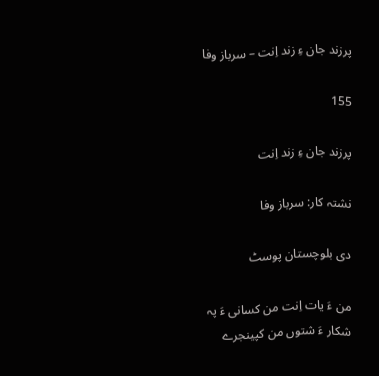پرزند جان ءِ زند اِنت – سرباز وفا

155

پرزند جان ءِ زند اِنت

نشتہ کار: سرباز وفا

دی بلوچستان پوسٹ

من ءَ یات اِنت من کسانی ءَ پہ شکار ءَ شتوں من کپینجرے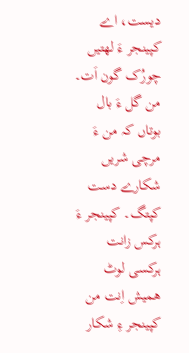دیست، اے کپینجر ءَ لھتیں چورُک گون اَت۔ من گل ءَ بال بوتاں کہ من ءَ مرچی شریں شکارے دست کپتگ۔ کپینجر ءَ ہرکس زانت ہرکسی لوٹ ھمیش اِنت من کپینجر ءِ شکار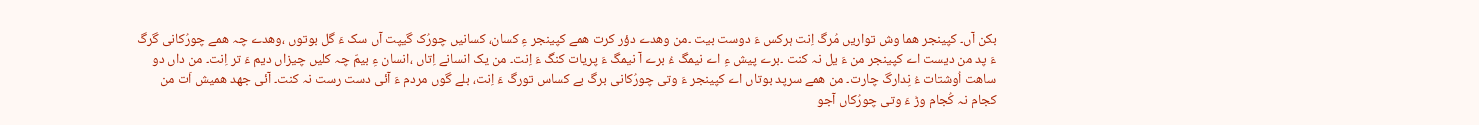بکن آں۔ کپینجر ھما وش تواریں مُرگ اِنت ہرکس ءَ دوست بیت ۔من وھدے دؤر کرت ھمے کپینجر ءِ کسان، کسانیں چورُک گیپت آں سک ءَ گل بوتوں ،وھدے چہ ھمے چورُکانی گرگ ءَ پد من دیست اے کپینجر من ءَ یل نہ کنت ۔برے پیش ءِ اے نیمگ ءُ برے آ نیمگ ءَ پریات کنگ ءَ اِنت۔ من یک انسانے اِتاں ،انسان ءِ بیمّ چہ کلیں چیزاں دیم ءَ تر اِنت۔ من داں دو ساھت اُوشتات ءُ نِدارگ چارت۔ من ھمے سرپد بوتاں اے کپینجر ءَ وتی چورُکانی برگ بے کساس تورگ ءَ اِنت، بلے گوں مردم ءَ آئی دست رست نہ کنت۔ آئی جھد ھمیش اَت من کجام نہ کُجام وڑ ءَ وتی چورُکاں آجو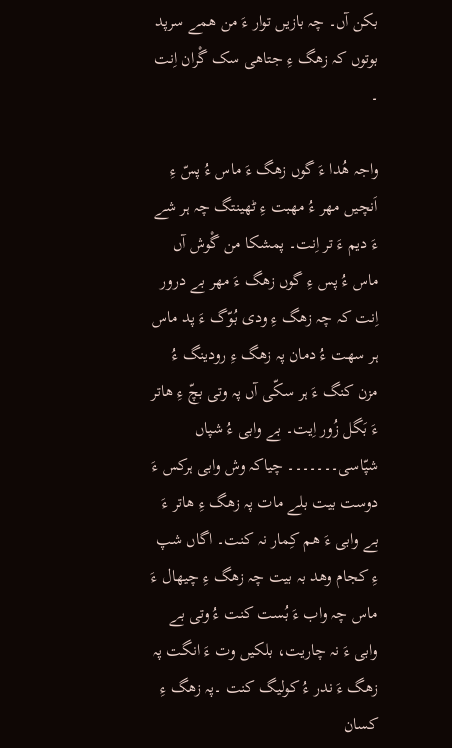بکن آں۔ چہ بازیں توار ءَ من ھمے سرپد بوتوں کہ زھگ ءِ جتاھی سک گْران اِنت ۔

واجہ ھُدا ءَ گوں زھگ ءَ ماس ءُ پسّ ءِ اَنچیں مھر ءُ مھبت ءِ ٹھینتگ چہ ہر شے ءَ دیم ءَ تر اِنت۔ پمشکا من گْوش آں ماس ءُ پس ءِ گوں زھگ ءَ مھر بے درور اِنت کہ چہ زھگ ءِ ودی بُوّگ ءَ پد ماس ہر سھت ءُ دمان پہ زھگ ءِ رودینگ ءُ مزن کنگ ءَ ہر سکّی آں پہ وتی بچّ ءِ ھاتر ءَ بَگل زُور اِیت۔ بے وابی ءُ شپاں شپّاسی۔۔۔۔۔۔۔ چیاکہ وش وابی ہرکس ءَ دوست بیت بلے مات پہ زھگ ءِ ھاتر ءَ بے وابی ءَ ھم کِمار نہ کنت۔ اگاں شپ ءِ کجام وھد بہ بیت چہ زھگ ءِ چیھال ءَ ماس چہ واب ءَ بُست کنت ءُ وتی بے وابی ءَ نہ چاریت، بلکیں وت ءَ انگت پہ زھگ ءَ ندر ءُ کولیگ کنت ۔پہ زھگ ءِ کسان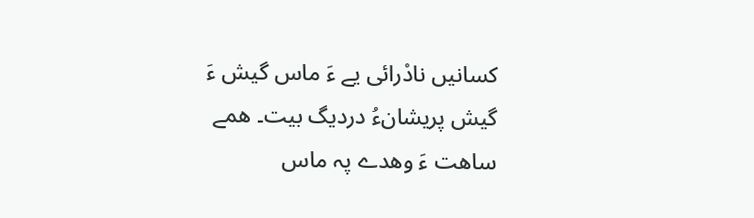کسانیں نادْرائی یے ءَ ماس گیش ءَ گیش پریشانءُ دردیگ بیت۔ ھمے ساھت ءَ وھدے پہ ماس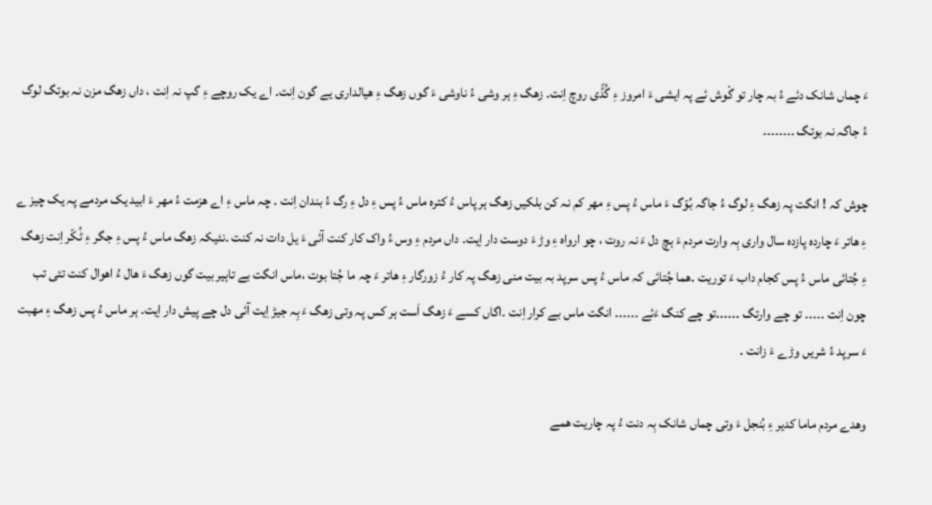ءَ چماں شانک دئے ءُ بہ چار تو گْوش ئے پہ ایشی ءَ امروز ءِ گُڈّی روچ اِنت۔ زھگ ءِ ہر وشی ءُ ناوشی ءَ گوں زھگ ءِ ھیالداری یے گون اِنت۔ اے یک روچے ءِ گپ نہ اِنت ، داں زھگ مزن نہ بوتگ لوگ ءُ جاگہ نہ بوتگ ۔۔۔۔۔۔۔۔

چوش کہ ! انگت پہ زھگ ءِ لوگ ءُ جاگہ بُوّگ ءَ ماس ءُ پس ءِ مھر کم نہ کن بلکیں زھگ ہر پاس ءُ کترہ ماس ءُ پس ءِ دل ءِ رگ ءُ بندان اِنت ۔ چہ ماس ءِ اے ھزمت ءُ مھر ءَ ابید یک مردمے پہ یک چیز ے ءِ ھاتر ءَ چاردہ پازدہ سال واری بِہ وارت مردم ءَ ہچ دل ءَ نہ روت ، چو ارواہ ءِ وڑ ءَ دوست دار اِیت۔ داں مردم ءِ وس ءُ واک کار کنت آئی ءَ یل دات نہ کنت ۔نئیکہ زھگ ماس ءُ پس ءِ جگر ءِ ٹُکّر اِنت زھگ ءِ جُتائی ماس ءُ پس کجام داب ءَ توریت ۔ھما جُتائی کہ ماس ءُ پس سرپد بہ بیت منی زھگ پہ کار ءُ زورگار ءِ ھاتر ءَ چہ ما جُتا بوت ،ماس انگت بے تاہیر بیت گوں زھگ ءَ ھال ءُ اھوال کنت تئی تب چون اِنت ۔۔۔۔۔ تو چے وارتگ ۔۔۔۔۔۔تو چے کنگ ءَئے ۔۔۔۔۔۔ انگت ماس بے کرار اِنت ۔اگاں کسے ءَ زھگ اَست ہر کس پہ وتی زھگ ءَ بِہ جیڑ اِیت آئی دل چے پیش دار اِیت۔ ہر ماس ءُ پس زھگ ءِ مھبت ءَ سرپد ءُ شریں وڑے ءَ زانت ۔

وھدے مردم ماما کدیر ءِ بُنجل ءَ وتی چماں شانک بِہ دنت ءُ پہ چاریت ھمے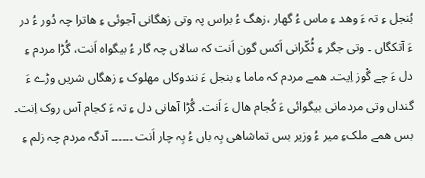بُنجل ءِ تہ ءَ وھد ءِ ماس ءُ گھار ،زھگ ءُ براس پہ وتی زھگانی آجوئی ءِ ھاترا چہ دُور ءُ در ءَ آتکگاں ۔ وتی جگر ءِ ٹُکّرانی اَکس گون اَنت کہ سالاں چہ گار ءُ بیگواہ اَنت، گُڑا مردم ءِ دل ءَ چے گْوز اِیت۔ ھمے مردم کہ ماما ءِ بنجل ءَ نندوکاں مھلوک ءِ زھگاں شریں وڑے ءَ گنداں وتی مردمانی بیگوائی ءَ کُجام ھال ءَ اَنت۔ گُڑا آھانی دل ءِ تہ ءَ کجام آس روک اِنت۔ بس ھمے ملکءِ میر ءُ وزیر بس تماشاھی بِہ باں ءُ بِہ چار اَنت ۔۔۔۔۔۔ آدگہ مردم چہ زلم ءِ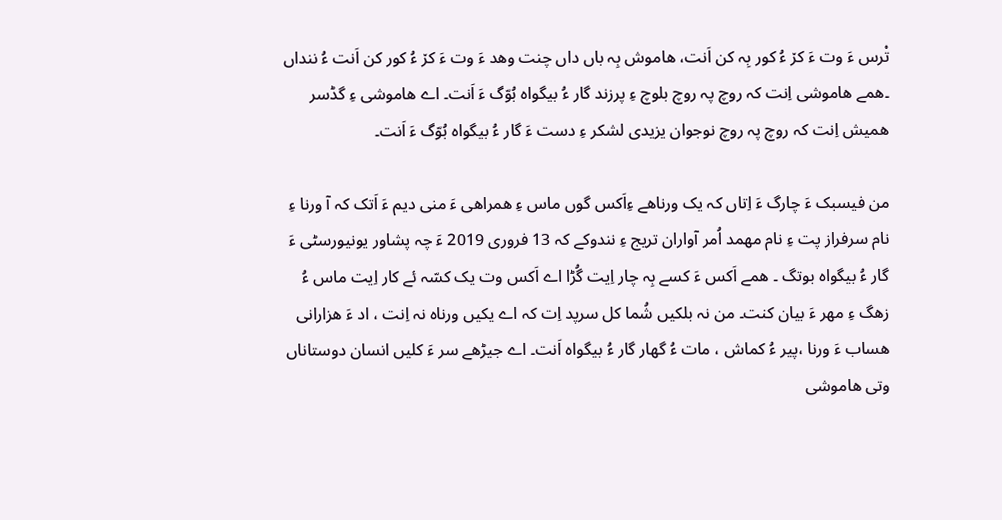تْرس ءَ وت ءَ کر٘ ءُ کور بِہ کن اَنت، ھاموش بِہ باں داں چنت وھد ءَ وت ءَ کر٘ ءُ کور کن اَنت ءُ ننداں ۔ھمے ھاموشی اِنت کہ روچ پہ روچ بلوچ ءِ پرزند گار ءُ بیگواہ بُوّگ ءَ اَنت۔ اے ھاموشی ءِ گڈسر ھمیش اِنت کہ روچ پہ روچ نوجوان یزیدی لشکر ءِ دست ءَ گار ءُ بیگواہ بُوّگ ءَ اَنت۔

من فیسبک ءَ چارگ ءَ اِتاں کہ یک ورناھے ءِاَکس گوں ماس ءِ ھمراھی ءَ منی دیم ءَ اَتک کہ آ ورنا ءِ نام سرفراز پت ءِ نام مھمد اُمر آواران تریج ءِ نندوکے کہ 13 فروری 2019 ءَ چہ پشاور یونیورسٹی ءَ گار ءُ بیگواہ بوتگ ۔ ھمے اَکس ءَ کسے بِہ چار اِیت گُڑا اے اَکس وت یک کسّہ ئے کار اِیت ماس ءُ زھگ ءِ مھر ءَ بیان کنت۔ من نہ بلکیں شُما کل سرپد اِت کہ اے یکیں ورناہ نہ اِنت ، اد ءَ ھزارانی ھساب ءَ ورنا ،پیر ءُ کماش ، مات ءُ گھار گار ءُ بیگواہ اَنت۔ اے جیڑھے سر ءَ کلیں انسان دوستاناں وتی ھاموشی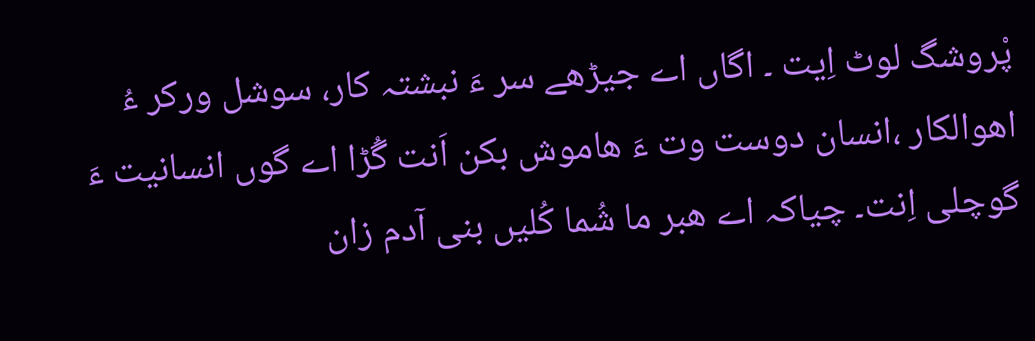پْروشگ لوٹ اِیت ۔ اگاں اے جیڑھے سر ءَ نبشتہ کار، سوشل ورکر ءُ اھوالکار ،انسان دوست وت ءَ ھاموش بکن اَنت گُڑا اے گوں انسانیت ءَ گوچلی اِنت۔ چیاکہ اے ھبر ما شُما کُلیں بنی آدم زان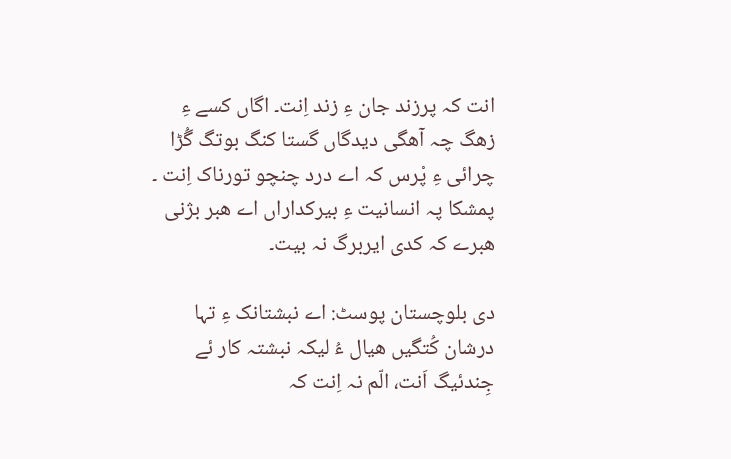انت کہ پرزند جان ءِ زند اِنت۔ اگاں کسے ءِ زھگ چہ آھگی دیدگاں گستا کنگ بوتگ گُڑا چرائی ءِ پْرس کہ اے درد چنچو تورناک اِنت ۔ پمشکا پہ انسانیت ءِ بیرکداراں اے ھبر بژنی ھبرے کہ کدی ایربرگ نہ بیت۔

دی بلوچستان پوسٹ: اے نبشتانک ءِ تہا درشان کُتگیں ھیال ءُ لیکہ نبشتہ کار ئے جِندئیگ اَنت، الّم نہ اِنت کہ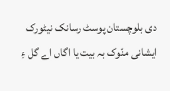دی بلوچستان پوسٹ رسانک نیٹورک ایشانی منّوک بہ بیت یا اگاں اے گل ءِ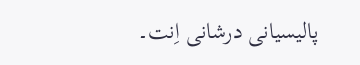پالیسیانی درشانی اِنت۔